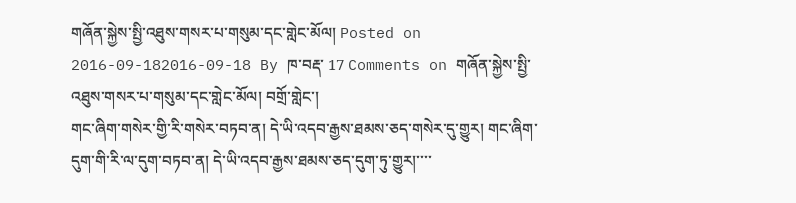གཞོན་སྐྱེས་སྤྱི་འཐུས་གསར་པ་གསུམ་དང་གླེང་མོལ། Posted on 2016-09-182016-09-18 By ཁ་བརྡ་ 17 Comments on གཞོན་སྐྱེས་སྤྱི་འཐུས་གསར་པ་གསུམ་དང་གླེང་མོལ། བགྲོ་གླེང་།
གང་ཞིག་གསེར་གྱི་རི་གསེར་བཏབ་ན། དེ་ཡི་འདབ་རྒྱས་ཐམས་ཅད་གསེར་དུ་གྱུར། གང་ཞིག་དུག་གི་རི་ལ་དུག་བཏབ་ན། དེ་ཡི་འདབ་རྒྱས་ཐམས་ཅད་དུག་ཏུ་གྱུར།་་་་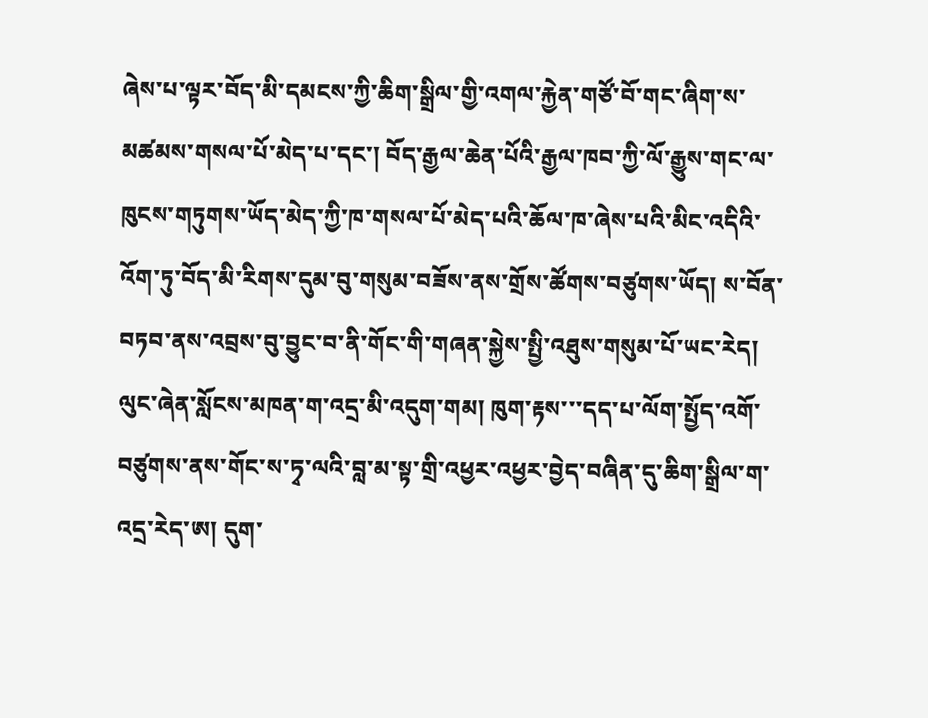ཞེས་པ་ལྟར་བོད་མི་དམངས་ཀྱི་ཆིག་སྒྲིལ་གྱི་འགལ་རྐྱེན་གཙོ་བོ་གང་ཞིག་ས་མཚམས་གསལ་པོ་མེད་པ་དང་། བོད་རྒྱལ་ཆེན་པོའི་རྒྱལ་ཁབ་ཀྱི་ལོ་རྒྱུས་གང་ལ་ཁུངས་གཏུགས་ཡོད་མེད་ཀྱི་ཁ་གསལ་པོ་མེད་པའི་ཆོལ་ཁ་ཞེས་པའི་མིང་འདིའི་འོག་ཏུ་བོད་མི་རིགས་དུམ་བུ་གསུམ་བཟོས་ནས་གྲོས་ཚོགས་བཙུགས་ཡོད། ས་བོན་བཏབ་ནས་འབྲས་བུ་བྱུང་བ་ནི་གོང་གི་གཞན་སྐྱེས་སྤྱི་འཐུས་གསུམ་པོ་ཡང་རེད། ལུང་ཞེན་སློངས་མཁན་ག་འདྲ་མི་འདུག་གམ། ཁུག་རྟས་་་དད་པ་ལོག་སྤྱོད་འགོ་བཙུགས་ནས་གོང་ས་ཏྭ་ལའི་བླ་མ་སྟ་གྲི་འཕྱར་འཕྱར་བྱེད་བཞིན་དུ་ཆིག་སྒྲིལ་ག་འདྲ་རེད་ཨ། དུག་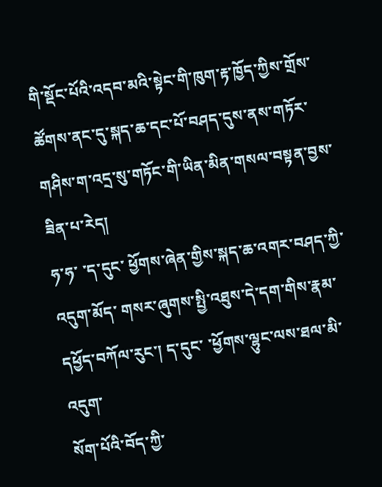གི་སྡོང་པོའི་འདབ་མའི་སྟེང་གི་ཁུག་རྟ་ཁྱོད་ཀྱིས་གྲོས་ཚོགས་ནང་དུ་སྐད་ཆ་དང་པོ་བཤད་དུས་ནས་གཏོར་གཤིས་ག་འདྲ་སུ་གཏོང་གི་ཡིན་མིན་གསལ་བསྟན་བྱས་ཟིན་པ་རེད།
ཧ་ཧ་ ་ད་དུང་ ཕྱོགས་ཞེན་གྱིས་སྐད་ཆ་འགར་བཤད་ཀྱི་འདུག་མོད་ གསར་ཞུགས་སྤྱི་འཐུས་དེ་དག་གིས་རྣམ་དཕྱོད་བཀོལ་རུང་། ད་དུང་ ་ཕྱོགས་ལྷུང་ལས་ཐལ་མི་འདུག་
སོག་པོའི་བོད་ཀྱི་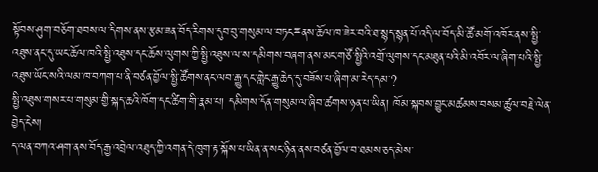སྟོབས་ཤུག་བཅོག་ཐབས་ལ་དིགས་ནས་རྩམ་ཟན་བོད་རིགས་དུབ་བུ་གསུམ་ལ་བཏངྈནས་ཆོལ་ཁ་ཟེར་བའི་ཐ་སྙད་སྙན་པོ་འདི་ལ་བོད་མི་ཚོ་མགོ་འཁོར་ནས་སྤྱི་འཐུས་ནང་དུ་ཡང་ཆོལ་ཁའི་སྤྱི་འཐུས་དང་ཆོས་ལུགས་ཀྱི་སྤྱི་འཐུས་ལ་ས་དམིགས་བཞག་ནས་མང་གཙོ་སྤྱིའི་འགྲོ་ལུགས་དང་མཐུན་པའི་མི་འབོར་ལ་ཞིག་པའི་སྤྱི་འཐུས་ཡོང་སའི་ལམ་ཁ་བཀག་པ་ནི་བཙན་བྱོལ་སྤྱི་ཚོགས་ནང་ལབ་རྒྱུ་དང་གླེང་རྒྱུ་ཆེད་དུ་བཟོས་པ་ཞིག་མ་རེད་དམ་?
སྤྱི་འཐུས་གསར་པ་གསུམ་གྱི་སྐད་ཆའི་ཁོག་དང་ཚིག་གི་རྣམ་པ། དམིགས་དོན་གསུམ་ལ་ཞིབ་ཚགས་ཉན་པ་ཡིན། ཁོམ་སྐབས་བྱུང་མཚམས་བསམ་ཚུལ་བརྗེ་ལེན་བྱེད་ངེས།
ད་ལན་བཀའ་ཤག་ནས་བོད་རྒྱ་འབྲེལ་འཐུད་ཀྱི་འགན་དེ་ཁུག་རྟ་སྐོས་པ་ཡིན་ན་སང་ཉིན་ནས་བཙན་བྱོལ་བ་ཐམས་ཅད་མེས་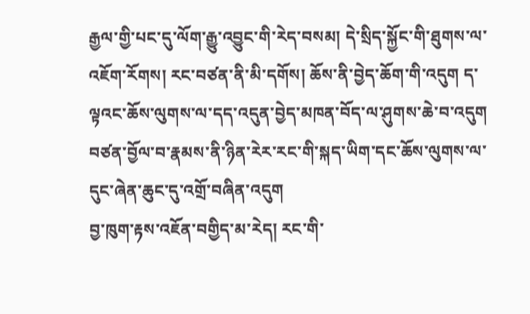རྒྱལ་གྱི་པང་དུ་ལོག་རྒྱུ་འབྱུང་གི་རེད་བསམ། དེ་སྲིད་སྐྱོང་གི་ཐུགས་ལ་འཇོག་རོགས། རང་བཙན་ནི་མི་དགོས། ཆོས་ནི་བྱེད་ཆོག་གི་འདུག ད་ལྟའང་ཆོས་ལུགས་ལ་དད་འདུན་བྱེད་མཁན་བོད་ལ་ཤུགས་ཆེ་བ་འདུག བཙན་བྱོལ་བ་རྣམས་ནི་ཉིན་རེར་རང་གི་སྐད་ཡིག་དང་ཆོས་ལུགས་ལ་དུང་ཞེན་ཆུང་དུ་འགྲོ་བཞིན་འདུག
བྱ་ཁུག་རྟས་འཇོན་བགྱིད་མ་རེད། རང་གི་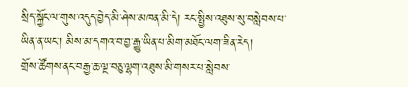སྲིད་སྐྱོང་ལ་གུས་འདུད་བྱེད་མི་ཤེས་མཁན་མི་དེ། རང་སྤྱིས་འཐུས་སུ་བསླེབས་པ་ཡིན་ན་ཡང་། མིས་མ་དགའ་བ་བྱ་རྒྱུ་ཡིན་པ་མིག་མཐོང་ལག་ཟིན་རེད།
གྲོས་ཚོགས་ནང་བརྒྱ་ཆ་ལྔ་བཅུ་ལྷག་འཐུས་མི་གསར་པ་སླེབས་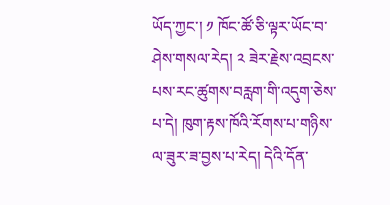ཡོད་ཀྱང་། ༡ ཁོང་ཚོ་ཅི་ལྟར་ཡོང་བ་ཤེས་གསལ་རེད། ༢ ཟེར་རྗེས་འབྲངས་པས་རང་ཚུགས་བརླག་གི་འདུག་ཅེས་པ་དེ། ཁུག་རྟས་ཁོའི་རོགས་པ་གཉིས་ལ་ཟུར་ཟ་བྱས་པ་རེད། དེའི་དོན་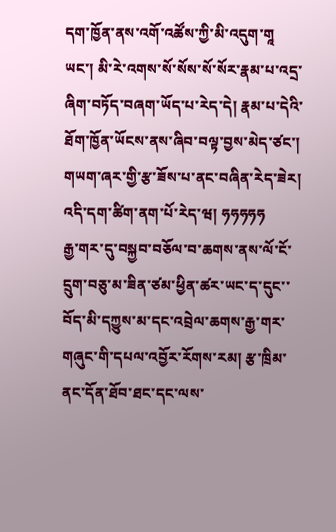དག་ཁྱོན་ནས་འགོ་འཚོས་ཀྱི་མི་འདུག་གཱ ཡང་། མི་རེ་འགས་སོ་སོས་སོ་སོར་རྣམ་པ་འདྲ་ཞིག་བཏོད་བཞག་ཡོད་པ་རེད་དེ། རྣམ་པ་དེའི་ཐོག་ཁྱོན་ཡོངས་ནས་ཞིབ་བལྟ་བྱས་མེད་ཙང་། གཡག་ཞར་གྱི་རྩ་ཟོས་པ་ནང་བཞིན་རེད་ཟེར། འདི་དག་ཚིག་ནག་པོ་རེད་ཝ། ཧཧཧཧཧ
རྒྱ་གར་དུ་བསྐྱབ་བཅོལ་བ་ཆགས་ནས་ལོ་ངོ་དྲུག་བཅུ་མ་ཟིན་ཙམ་ཕྱིན་ཚར་ཡང་ད་དུང་་བོད་མི་དཀྱུས་མ་དང་འབྲེལ་ཆགས་རྒྱ་གར་གཞུང་གི་དཔལ་འབྱོར་རོགས་རམ། རྩ་ཁྲིམ་ནང་དོན་ཐོབ་ཐང་དང་ལས་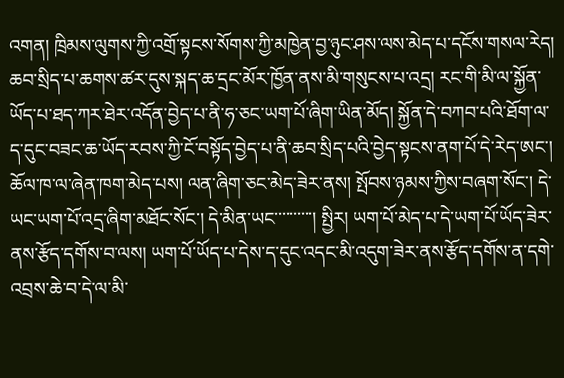འགན། ཁྲིམས་ལུགས་ཀྱི་འགྲོ་སྟངས་སོགས་ཀྱི་མཁྱེན་བྱ་ཉུང་ཤས་ལས་མེད་པ་དངོས་གསལ་རེད།
ཆབ་སྲིད་པ་ཆགས་ཚར་དུས་སྐད་ཆ་དྲང་མོར་ཁྱོན་ནས་མི་གསུངས་པ་འདྲ། རང་གི་མི་ལ་སྐྱོན་ཡོད་པ་ཐད་ཀར་ཐེར་འདོན་བྱེད་པ་ནི་ཧ་ཅང་ཡག་པོ་ཞིག་ཡིན་མོད། སྐྱོན་དེ་བཀབ་པའི་ཐོག་ལ་ད་དུང་བཟང་ཆ་ཡོད་རབས་ཀྱི་ངོ་བསྟོད་བྱེད་པ་ནི་ཆབ་སྲིད་པའི་བྱེད་སྟངས་ནག་པོ་དེ་རེད་ཨང་།
ཆོལ་ཁ་ལ་ཞེན་ཁག་མེད་པས། ལན་ཞིག་ཅང་མེད་ཟེར་ནས། སྤོབས་ཉམས་ཀྱིས་བཞག་སོང་། དེ་ཡང་ཡག་པོ་འདྲ་ཞིག་མཐོང་སོང་། དེ་མིན་ཡང་་་་་་་་་་། སྤྱིར། ཡག་པོ་མེད་པ་དེ་ཡག་པོ་ཡོད་ཟེར་ནས་རྩོད་དགོས་བ་ལས། ཡག་པོ་ཡོད་པ་དེས་ད་དུང་འདང་མི་འདུག་ཟེར་ནས་རྩོད་དགོས་ན་དགེ་འབྲས་ཆེ་བ་དེ་ལ་མི་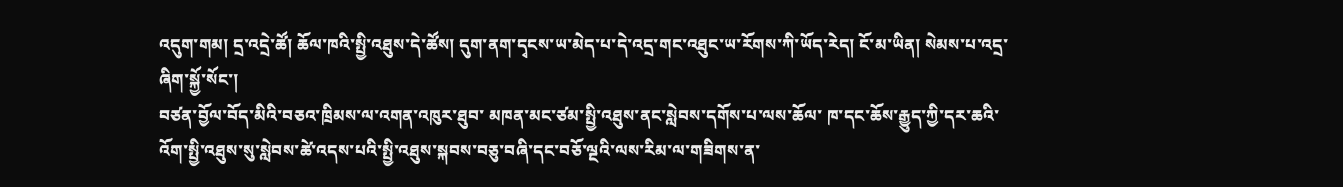འདུག་གམ། དྲ་འདྲེ་ཚོ། ཆོལ་ཁའི་སྤྱི་འཐུས་དེ་ཚོས། དུག་ནག་དྭངས་ཡ་མེད་པ་དེ་འདྲ་གང་འཐུང་ཡ་རོགས་ཀི་ཡོད་རེད། ངོ་མ་ཡིན། སེམས་པ་འདྲ་ཞིག་སྐྱོ་སོང་།
བཙན་བྱོལ་བོད་མིའི་བཅའ་ཁྲིམས་ལ་འགན་འཁུར་ཐུབ་ མཁན་མང་ཙམ་སྤྱི་འཐུས་ནང་སླེབས་དགོས་པ་ལས་ཆོལ་ ཁ་དང་ཆོས་རྒྱུད་ཀྱི་དར་ཆའི་འོག་སྤྱི་འཐུས་སུ་སླེབས་ཚེ་འདས་པའི་སྤྱི་འཐུས་སྐབས་བཅུ་བཞི་དང་བཅོ་ལྔའི་ལས་རིམ་ལ་གཟིགས་ན་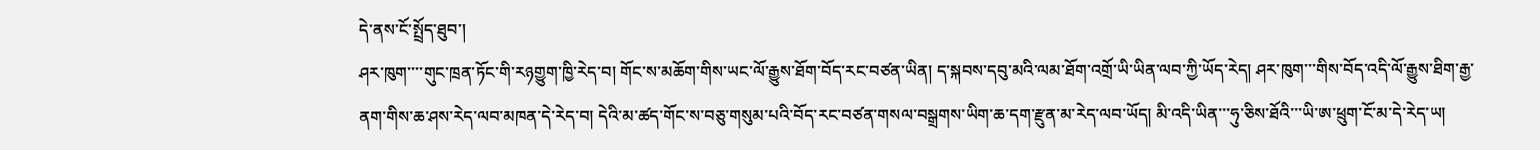དེ་ནས་ངོ་སྤྲོད་ཐུབ་།
ཤར་ཁུག་་་་གུང་ཁྲན་ཏོང་གི་རཉགྱུག་ཁྱི་རེད་བ། གོང་ས་མཆོག་གིས་ཡང་ལོ་རྒྱུས་ཐོག་བོད་རང་བཙན་ཡིན། ད་སྐབས་དབུ་མའི་ལམ་ཐོག་འགྲོ་ཡི་ཡིན་ལབ་ཀྱི་ཡོད་རེད། ཤར་ཁུག་་་གིས་བོད་འདི་ལོ་རྒྱུས་ཐིག་རྒྱ་ནག་གིས་ཆ་ཤས་རེད་ལབ་མཁན་དེ་རེད་བ། དེའི་མ་ཚད་གོང་ས་བཅུ་གསུམ་པའི་བོད་རང་བཙན་གསལ་བསྒྲགས་ཡིག་ཆ་དག་རྫུན་མ་རེད་ལབ་ཡོད། མི་འདི་ཡིན་་་ཧུ་ཅིས་ཐོའི་་་ཡི་ཨ་ཕྲུག་ངོ་མ་དེ་རེད་ཡ།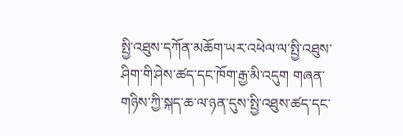སྤྱི་འཐུས་དཀོན་མཆོག་ཡར་འཕེལ་ལ་སྤྱི་འཐུས་ཤིག་གི་ཤེས་ཚད་དང་ཁོག་རྒྱ་མི་འདུག གཞན་གཉིས་ཀྱི་སྐད་ཆ་ལ་ཉན་དུས་སྤྱི་འཐུས་ཚད་དང་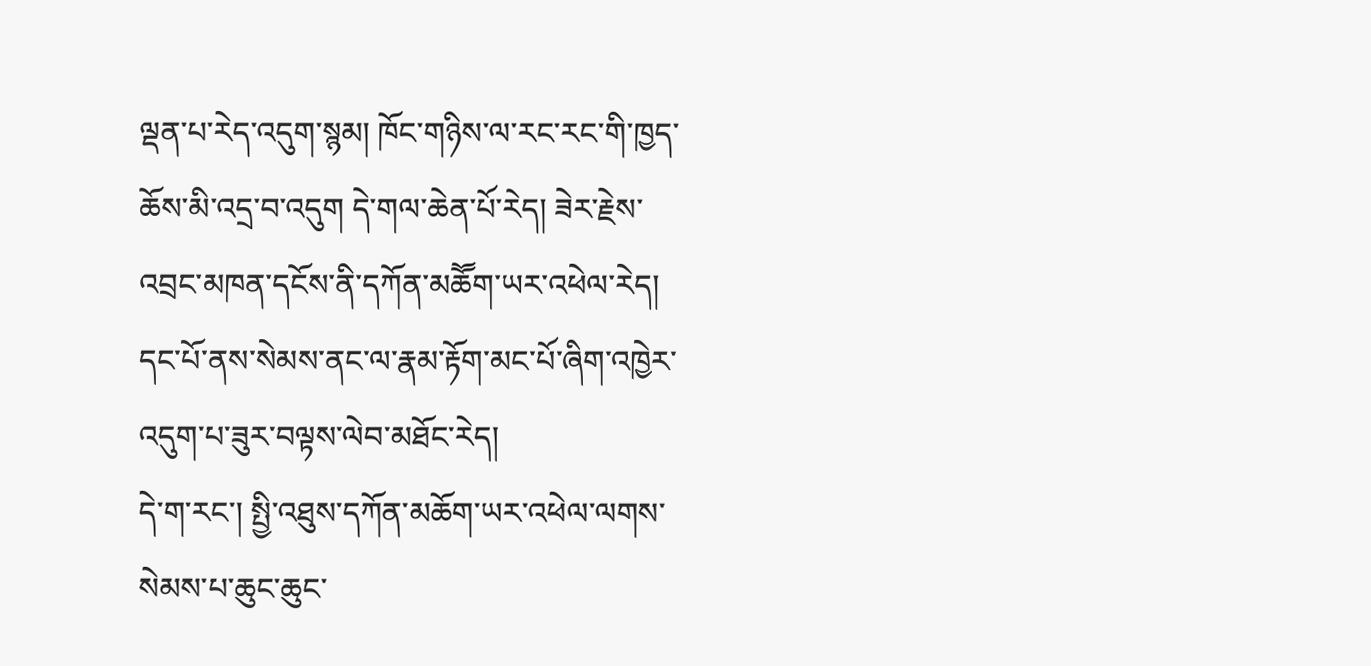ལྡན་པ་རེད་འདུག་སྙམ། ཁོང་གཉིས་ལ་རང་རང་གི་ཁྱད་ཆོས་མི་འདྲ་བ་འདུག དེ་གལ་ཆེན་པོ་རེད། ཟེར་རྗེས་འབྲང་མཁན་དངོས་ནི་དཀོན་མཆཽག་ཡར་འཕེལ་རེད། དང་པོ་ནས་སེམས་ནང་ལ་རྣམ་རྟོག་མང་པོ་ཞིག་འཁྱེར་འདུག་པ་ཟུར་བལྟས་ལེབ་མཐོང་རེད།
དེ་ག་རང་། སྤྱི་འཐུས་དཀོན་མཆོག་ཡར་འཕེལ་ལགས་སེམས་པ་ཆུང་ཆུང་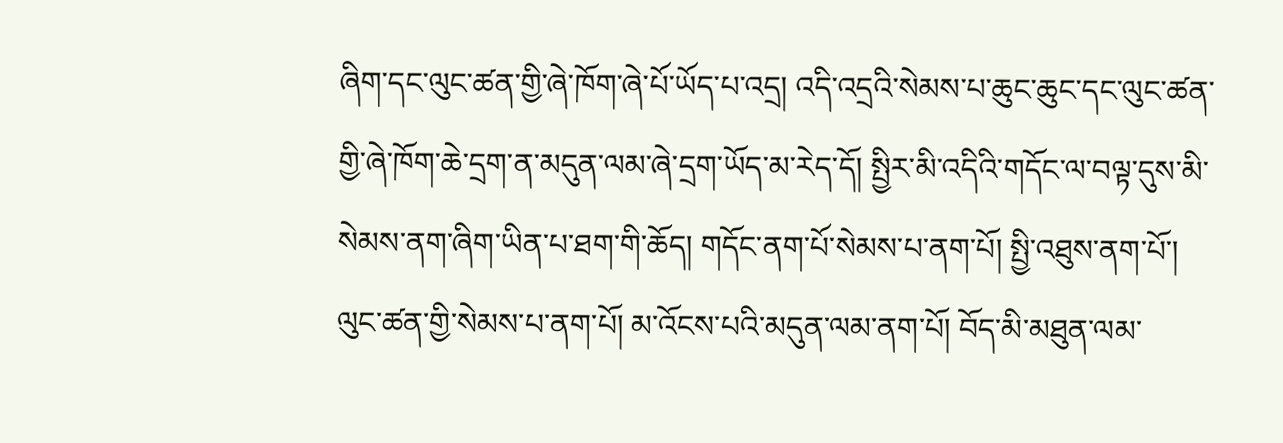ཞིག་དང་ལུང་ཚན་གྱི་ཞེ་ཁོག་ཞེ་པོ་ཡོད་པ་འདྲ། འདི་འདྲའི་སེམས་པ་ཆུང་ཆུང་དང་ལུང་ཚན་གྱི་ཞེ་ཁོག་ཆེ་དྲག་ན་མདུན་ལམ་ཞེ་དྲག་ཡོད་མ་རེད་དོ། སྤྱིར་མི་འདིའི་གདོང་ལ་བལྟ་དུས་མི་སེམས་ནག་ཞིག་ཡིན་པ་ཐག་གི་ཆོད། གདོང་ནག་པོ་སེམས་པ་ནག་པོ། སྤྱི་འཐུས་ནག་པོ་། ལུང་ཚན་གྱི་སེམས་པ་ནག་པོ། མ་འོངས་པའི་མདུན་ལམ་ནག་པོ། བོད་མི་མཐུན་ལམ་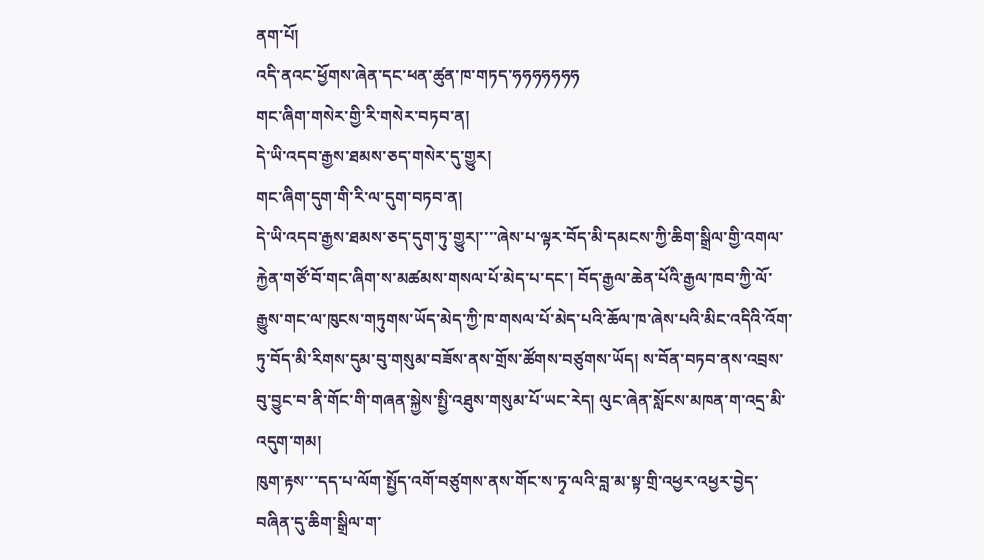ནག་པོ།
འདི་ནའང་ཕྱོགས་ཞེན་དང་ཕན་ཚུན་ཁ་གཏད་ཧཧཧཧཧཧཧ
གང་ཞིག་གསེར་གྱི་རི་གསེར་བཏབ་ན།
དེ་ཡི་འདབ་རྒྱས་ཐམས་ཅད་གསེར་དུ་གྱུར།
གང་ཞིག་དུག་གི་རི་ལ་དུག་བཏབ་ན།
དེ་ཡི་འདབ་རྒྱས་ཐམས་ཅད་དུག་ཏུ་གྱུར།་་་་ཞེས་པ་ལྟར་བོད་མི་དམངས་ཀྱི་ཆིག་སྒྲིལ་གྱི་འགལ་རྐྱེན་གཙོ་བོ་གང་ཞིག་ས་མཚམས་གསལ་པོ་མེད་པ་དང་། བོད་རྒྱལ་ཆེན་པོའི་རྒྱལ་ཁབ་ཀྱི་ལོ་རྒྱུས་གང་ལ་ཁུངས་གཏུགས་ཡོད་མེད་ཀྱི་ཁ་གསལ་པོ་མེད་པའི་ཆོལ་ཁ་ཞེས་པའི་མིང་འདིའི་འོག་ཏུ་བོད་མི་རིགས་དུམ་བུ་གསུམ་བཟོས་ནས་གྲོས་ཚོགས་བཙུགས་ཡོད། ས་བོན་བཏབ་ནས་འབྲས་བུ་བྱུང་བ་ནི་གོང་གི་གཞན་སྐྱེས་སྤྱི་འཐུས་གསུམ་པོ་ཡང་རེད། ལུང་ཞེན་སློངས་མཁན་ག་འདྲ་མི་འདུག་གམ།
ཁུག་རྟས་་་དད་པ་ལོག་སྤྱོད་འགོ་བཙུགས་ནས་གོང་ས་ཏྭ་ལའི་བླ་མ་སྟ་གྲི་འཕྱར་འཕྱར་བྱེད་བཞིན་དུ་ཆིག་སྒྲིལ་ག་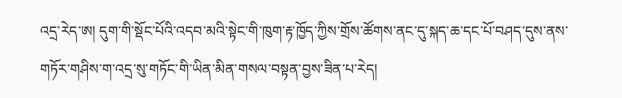འདྲ་རེད་ཨ། དུག་གི་སྡོང་པོའི་འདབ་མའི་སྟེང་གི་ཁུག་རྟ་ཁྱོད་ཀྱིས་གྲོས་ཚོགས་ནང་དུ་སྐད་ཆ་དང་པོ་བཤད་དུས་ནས་གཏོར་གཤིས་ག་འདྲ་སུ་གཏོང་གི་ཡིན་མིན་གསལ་བསྟན་བྱས་ཟིན་པ་རེད།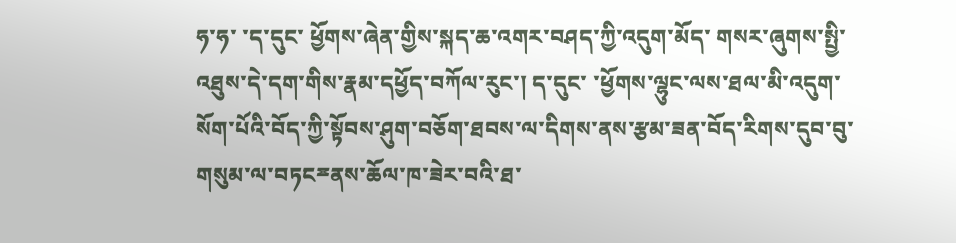ཧ་ཧ་ ་ད་དུང་ ཕྱོགས་ཞེན་གྱིས་སྐད་ཆ་འགར་བཤད་ཀྱི་འདུག་མོད་ གསར་ཞུགས་སྤྱི་འཐུས་དེ་དག་གིས་རྣམ་དཕྱོད་བཀོལ་རུང་། ད་དུང་ ་ཕྱོགས་ལྷུང་ལས་ཐལ་མི་འདུག་
སོག་པོའི་བོད་ཀྱི་སྟོབས་ཤུག་བཅོག་ཐབས་ལ་དིགས་ནས་རྩམ་ཟན་བོད་རིགས་དུབ་བུ་གསུམ་ལ་བཏངྈནས་ཆོལ་ཁ་ཟེར་བའི་ཐ་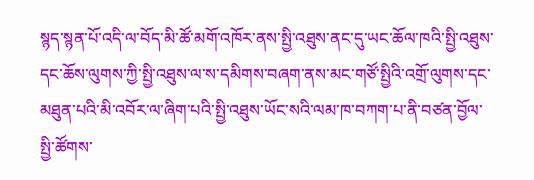སྙད་སྙན་པོ་འདི་ལ་བོད་མི་ཚོ་མགོ་འཁོར་ནས་སྤྱི་འཐུས་ནང་དུ་ཡང་ཆོལ་ཁའི་སྤྱི་འཐུས་དང་ཆོས་ལུགས་ཀྱི་སྤྱི་འཐུས་ལ་ས་དམིགས་བཞག་ནས་མང་གཙོ་སྤྱིའི་འགྲོ་ལུགས་དང་མཐུན་པའི་མི་འབོར་ལ་ཞིག་པའི་སྤྱི་འཐུས་ཡོང་སའི་ལམ་ཁ་བཀག་པ་ནི་བཙན་བྱོལ་སྤྱི་ཚོགས་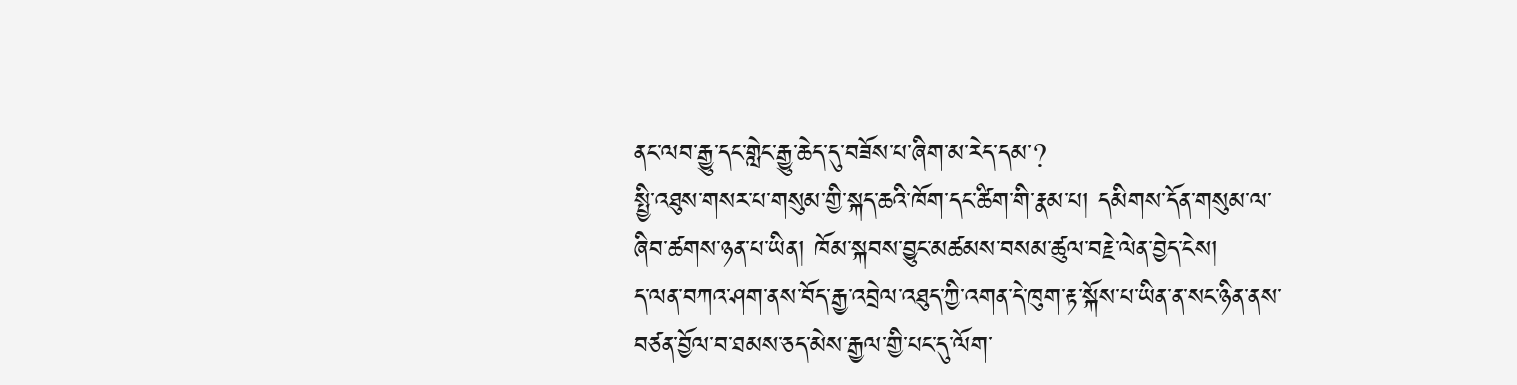ནང་ལབ་རྒྱུ་དང་གླེང་རྒྱུ་ཆེད་དུ་བཟོས་པ་ཞིག་མ་རེད་དམ་?
སྤྱི་འཐུས་གསར་པ་གསུམ་གྱི་སྐད་ཆའི་ཁོག་དང་ཚིག་གི་རྣམ་པ། དམིགས་དོན་གསུམ་ལ་ཞིབ་ཚགས་ཉན་པ་ཡིན། ཁོམ་སྐབས་བྱུང་མཚམས་བསམ་ཚུལ་བརྗེ་ལེན་བྱེད་ངེས།
ད་ལན་བཀའ་ཤག་ནས་བོད་རྒྱ་འབྲེལ་འཐུད་ཀྱི་འགན་དེ་ཁུག་རྟ་སྐོས་པ་ཡིན་ན་སང་ཉིན་ནས་བཙན་བྱོལ་བ་ཐམས་ཅད་མེས་རྒྱལ་གྱི་པང་དུ་ལོག་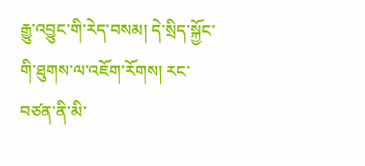རྒྱུ་འབྱུང་གི་རེད་བསམ། དེ་སྲིད་སྐྱོང་གི་ཐུགས་ལ་འཇོག་རོགས། རང་བཙན་ནི་མི་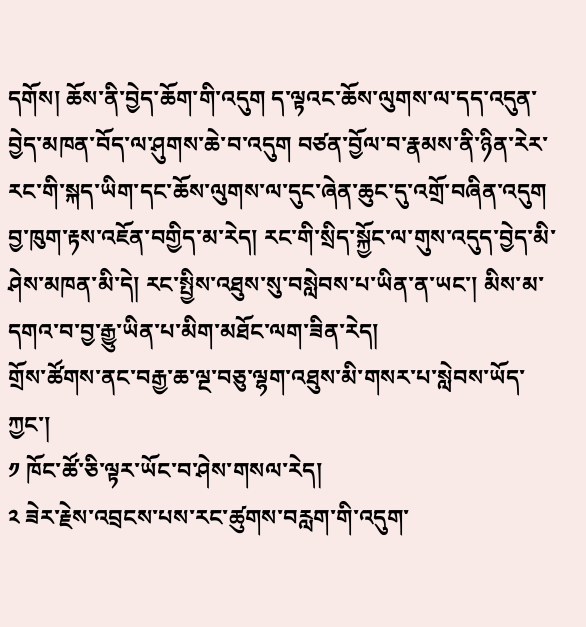དགོས། ཆོས་ནི་བྱེད་ཆོག་གི་འདུག ད་ལྟའང་ཆོས་ལུགས་ལ་དད་འདུན་བྱེད་མཁན་བོད་ལ་ཤུགས་ཆེ་བ་འདུག བཙན་བྱོལ་བ་རྣམས་ནི་ཉིན་རེར་རང་གི་སྐད་ཡིག་དང་ཆོས་ལུགས་ལ་དུང་ཞེན་ཆུང་དུ་འགྲོ་བཞིན་འདུག
བྱ་ཁུག་རྟས་འཇོན་བགྱིད་མ་རེད། རང་གི་སྲིད་སྐྱོང་ལ་གུས་འདུད་བྱེད་མི་ཤེས་མཁན་མི་དེ། རང་སྤྱིས་འཐུས་སུ་བསླེབས་པ་ཡིན་ན་ཡང་། མིས་མ་དགའ་བ་བྱ་རྒྱུ་ཡིན་པ་མིག་མཐོང་ལག་ཟིན་རེད།
གྲོས་ཚོགས་ནང་བརྒྱ་ཆ་ལྔ་བཅུ་ལྷག་འཐུས་མི་གསར་པ་སླེབས་ཡོད་ཀྱང་།
༡ ཁོང་ཚོ་ཅི་ལྟར་ཡོང་བ་ཤེས་གསལ་རེད།
༢ ཟེར་རྗེས་འབྲངས་པས་རང་ཚུགས་བརླག་གི་འདུག་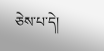ཅེས་པ་དེ།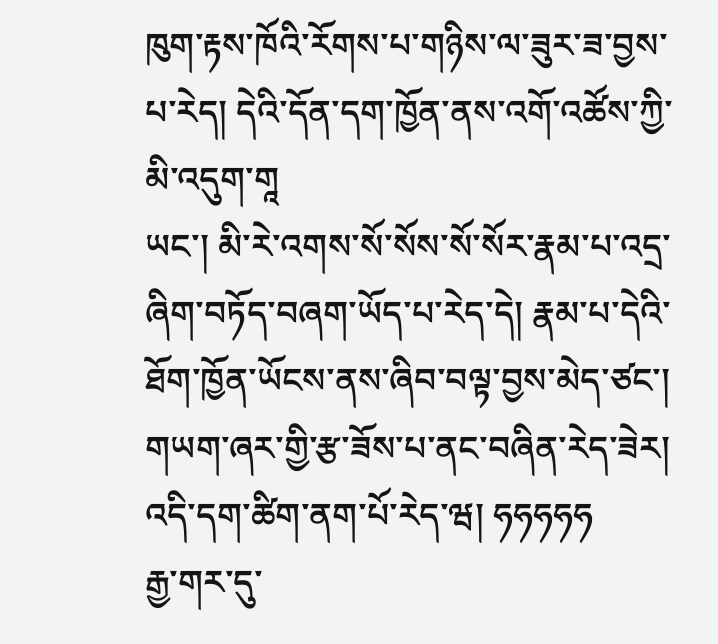ཁུག་རྟས་ཁོའི་རོགས་པ་གཉིས་ལ་ཟུར་ཟ་བྱས་པ་རེད། དེའི་དོན་དག་ཁྱོན་ནས་འགོ་འཚོས་ཀྱི་མི་འདུག་གཱ
ཡང་། མི་རེ་འགས་སོ་སོས་སོ་སོར་རྣམ་པ་འདྲ་ཞིག་བཏོད་བཞག་ཡོད་པ་རེད་དེ། རྣམ་པ་དེའི་ཐོག་ཁྱོན་ཡོངས་ནས་ཞིབ་བལྟ་བྱས་མེད་ཙང་། གཡག་ཞར་གྱི་རྩ་ཟོས་པ་ནང་བཞིན་རེད་ཟེར།
འདི་དག་ཚིག་ནག་པོ་རེད་ཝ། ཧཧཧཧཧ
རྒྱ་གར་དུ་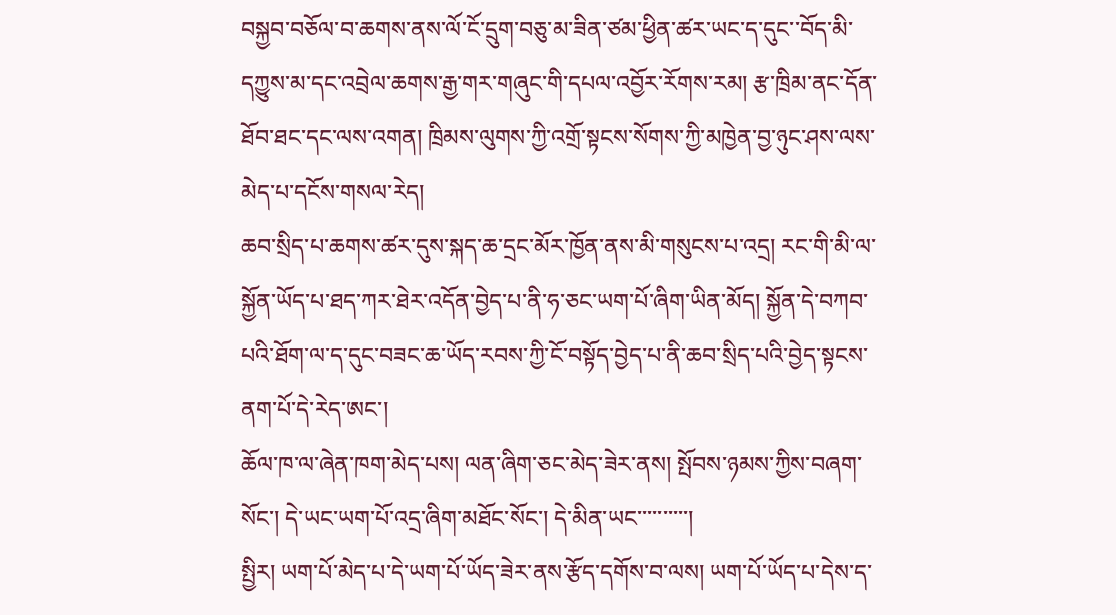བསྐྱབ་བཅོལ་བ་ཆགས་ནས་ལོ་ངོ་དྲུག་བཅུ་མ་ཟིན་ཙམ་ཕྱིན་ཚར་ཡང་ད་དུང་་བོད་མི་དཀྱུས་མ་དང་འབྲེལ་ཆགས་རྒྱ་གར་གཞུང་གི་དཔལ་འབྱོར་རོགས་རམ། རྩ་ཁྲིམ་ནང་དོན་ཐོབ་ཐང་དང་ལས་འགན། ཁྲིམས་ལུགས་ཀྱི་འགྲོ་སྟངས་སོགས་ཀྱི་མཁྱེན་བྱ་ཉུང་ཤས་ལས་མེད་པ་དངོས་གསལ་རེད།
ཆབ་སྲིད་པ་ཆགས་ཚར་དུས་སྐད་ཆ་དྲང་མོར་ཁྱོན་ནས་མི་གསུངས་པ་འདྲ། རང་གི་མི་ལ་སྐྱོན་ཡོད་པ་ཐད་ཀར་ཐེར་འདོན་བྱེད་པ་ནི་ཧ་ཅང་ཡག་པོ་ཞིག་ཡིན་མོད། སྐྱོན་དེ་བཀབ་པའི་ཐོག་ལ་ད་དུང་བཟང་ཆ་ཡོད་རབས་ཀྱི་ངོ་བསྟོད་བྱེད་པ་ནི་ཆབ་སྲིད་པའི་བྱེད་སྟངས་ནག་པོ་དེ་རེད་ཨང་།
ཆོལ་ཁ་ལ་ཞེན་ཁག་མེད་པས། ལན་ཞིག་ཅང་མེད་ཟེར་ནས། སྤོབས་ཉམས་ཀྱིས་བཞག་སོང་། དེ་ཡང་ཡག་པོ་འདྲ་ཞིག་མཐོང་སོང་། དེ་མིན་ཡང་་་་་་་་་་།
སྤྱིར། ཡག་པོ་མེད་པ་དེ་ཡག་པོ་ཡོད་ཟེར་ནས་རྩོད་དགོས་བ་ལས། ཡག་པོ་ཡོད་པ་དེས་ད་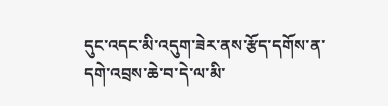དུང་འདང་མི་འདུག་ཟེར་ནས་རྩོད་དགོས་ན་དགེ་འབྲས་ཆེ་བ་དེ་ལ་མི་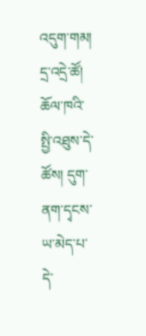འདུག་གམ། དྲ་འདྲེ་ཚོ།
ཆོལ་ཁའི་སྤྱི་འཐུས་དེ་ཚོས། དུག་ནག་དྭངས་ཡ་མེད་པ་དེ་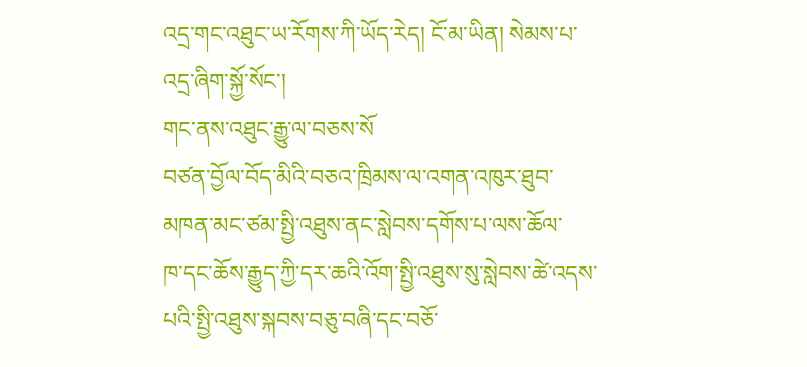འདྲ་གང་འཐུང་ཡ་རོགས་ཀི་ཡོད་རེད། ངོ་མ་ཡིན། སེམས་པ་འདྲ་ཞིག་སྐྱོ་སོང་།
གང་ནས་འཐུང་རྒྱུ་ལ་བཅས་སོ
བཙན་བྱོལ་བོད་མིའི་བཅའ་ཁྲིམས་ལ་འགན་འཁུར་ཐུབ་
མཁན་མང་ཙམ་སྤྱི་འཐུས་ནང་སླེབས་དགོས་པ་ལས་ཆོལ་
ཁ་དང་ཆོས་རྒྱུད་ཀྱི་དར་ཆའི་འོག་སྤྱི་འཐུས་སུ་སླེབས་ཚེ་འདས་པའི་སྤྱི་འཐུས་སྐབས་བཅུ་བཞི་དང་བཅོ་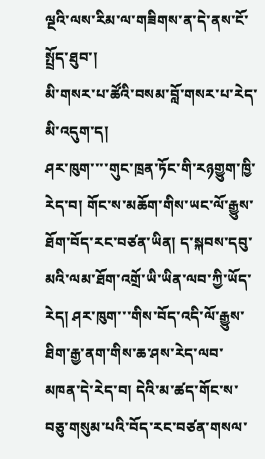ལྔའི་ལས་རིམ་ལ་གཟིགས་ན་དེ་ནས་ངོ་སྤྲོད་ཐུབ་།
མི་གསར་པ་ཚོའི་བསམ་བློ་གསར་པ་རེད་མི་འདུག་ད།
ཤར་ཁུག་་་་གུང་ཁྲན་ཏོང་གི་རཉགྱུག་ཁྱི་རེད་བ། གོང་ས་མཆོག་གིས་ཡང་ལོ་རྒྱུས་ཐོག་བོད་རང་བཙན་ཡིན། ད་སྐབས་དབུ་མའི་ལམ་ཐོག་འགྲོ་ཡི་ཡིན་ལབ་ཀྱི་ཡོད་རེད། ཤར་ཁུག་་་གིས་བོད་འདི་ལོ་རྒྱུས་ཐིག་རྒྱ་ནག་གིས་ཆ་ཤས་རེད་ལབ་མཁན་དེ་རེད་བ། དེའི་མ་ཚད་གོང་ས་བཅུ་གསུམ་པའི་བོད་རང་བཙན་གསལ་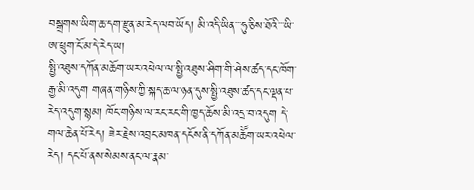བསྒྲགས་ཡིག་ཆ་དག་རྫུན་མ་རེད་ལབ་ཡོད། མི་འདི་ཡིན་་་ཧུ་ཅིས་ཐོའི་་་ཡི་ཨ་ཕྲུག་ངོ་མ་དེ་རེད་ཡ།
སྤྱི་འཐུས་དཀོན་མཆོག་ཡར་འཕེལ་ལ་སྤྱི་འཐུས་ཤིག་གི་ཤེས་ཚད་དང་ཁོག་རྒྱ་མི་འདུག གཞན་གཉིས་ཀྱི་སྐད་ཆ་ལ་ཉན་དུས་སྤྱི་འཐུས་ཚད་དང་ལྡན་པ་རེད་འདུག་སྙམ། ཁོང་གཉིས་ལ་རང་རང་གི་ཁྱད་ཆོས་མི་འདྲ་བ་འདུག དེ་གལ་ཆེན་པོ་རེད། ཟེར་རྗེས་འབྲང་མཁན་དངོས་ནི་དཀོན་མཆཽག་ཡར་འཕེལ་རེད། དང་པོ་ནས་སེམས་ནང་ལ་རྣམ་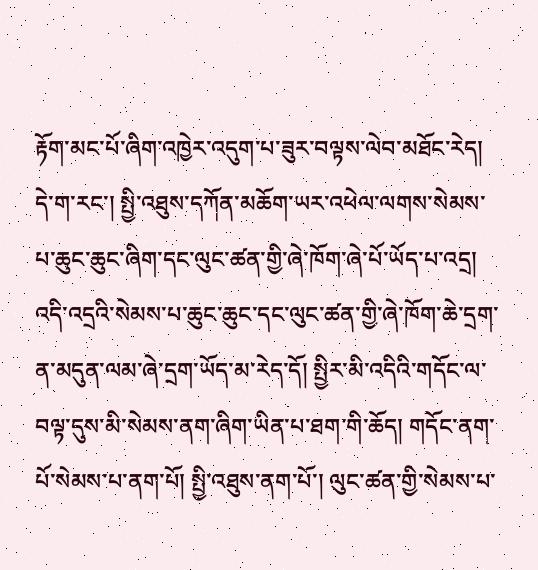རྟོག་མང་པོ་ཞིག་འཁྱེར་འདུག་པ་ཟུར་བལྟས་ལེབ་མཐོང་རེད།
དེ་ག་རང་། སྤྱི་འཐུས་དཀོན་མཆོག་ཡར་འཕེལ་ལགས་སེམས་པ་ཆུང་ཆུང་ཞིག་དང་ལུང་ཚན་གྱི་ཞེ་ཁོག་ཞེ་པོ་ཡོད་པ་འདྲ། འདི་འདྲའི་སེམས་པ་ཆུང་ཆུང་དང་ལུང་ཚན་གྱི་ཞེ་ཁོག་ཆེ་དྲག་ན་མདུན་ལམ་ཞེ་དྲག་ཡོད་མ་རེད་དོ། སྤྱིར་མི་འདིའི་གདོང་ལ་བལྟ་དུས་མི་སེམས་ནག་ཞིག་ཡིན་པ་ཐག་གི་ཆོད། གདོང་ནག་པོ་སེམས་པ་ནག་པོ། སྤྱི་འཐུས་ནག་པོ་། ལུང་ཚན་གྱི་སེམས་པ་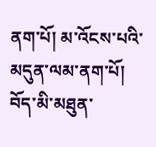ནག་པོ། མ་འོངས་པའི་མདུན་ལམ་ནག་པོ། བོད་མི་མཐུན་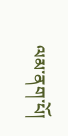ལམ་ནག་པོ།